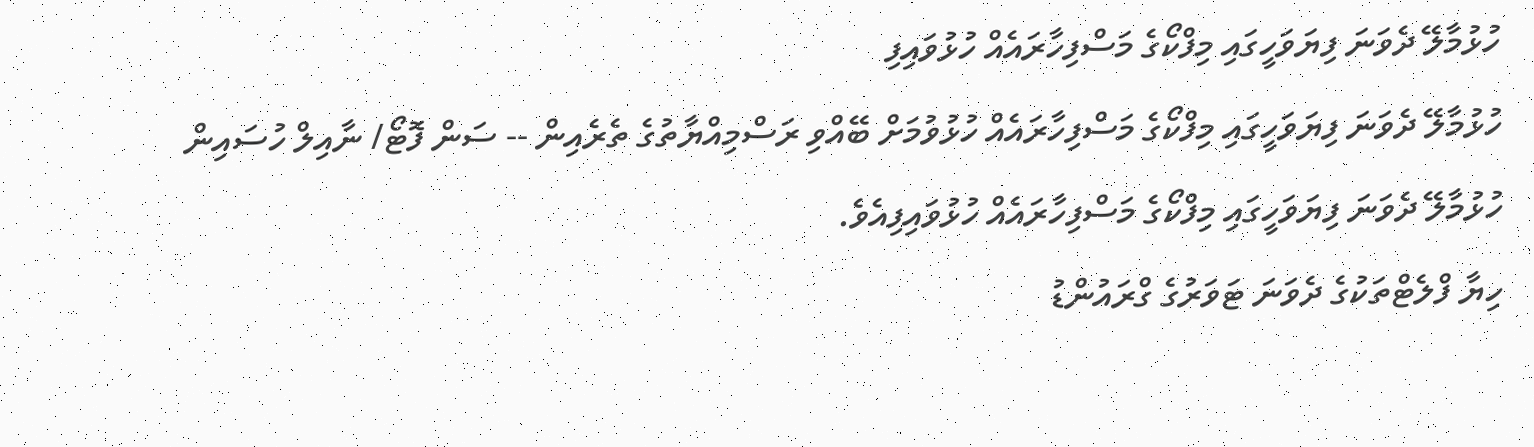ހުޅުމާލޭ ދެވަނަ ފިޔަވަހީގައި މިފްކޯގެ މަސްފިހާރައެއް ހުޅުވައިފި
ހުޅުމާލޭ ދެވަނަ ފިޔަވަހީގައި މިފްކޯގެ މަސްފިހާރައެއް ހުޅުވުމަށް ބޭއްވި ރަސްމިއްޔާތުގެ ތެރެއިން -- ސަން ފޮޓޯ/ ނާއިލް ހުސައިން
ހުޅުމާލޭ ދެވަނަ ފިޔަވަހީގައި މިފްކޯގެ މަސްފިހާރައެއް ހުޅުވައިފިއެވެ.
ހިޔާ ފްލެޓްތަކުގެ ދެވަނަ ޓަވަރުގެ ގްރައުންޑު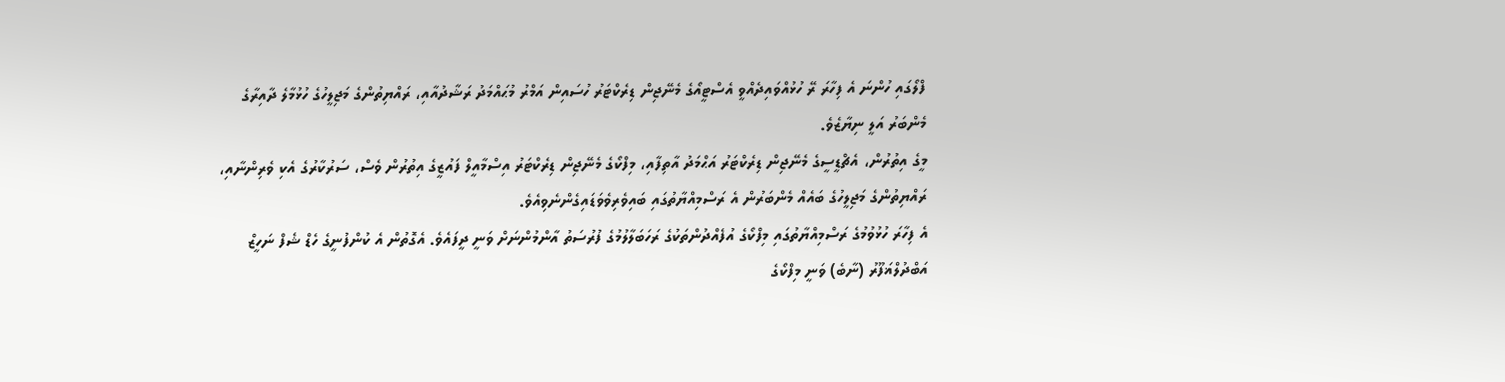ފްލޯގައި ހުންނަ އެ ފިހާރަ ރޭ ހުޅުއްވައިދެއްވީ އެސްޓީއޯގެ މެނޭޖިން ޑިރެކްޓަރު ހުސައިން އަމްރު މުޙައްމަދު ރަޝާދުއާއި، ރައްޔިތުންގެ މަޖިލީހުގެ ހުޅުމާލެ ދާއިރާގެ މެންބަރު އަލީ ނިޔާޒެވެ.
މީގެ އިތުރުން، އެޗްޑީސީގެ މެނޭޖިން ޑިރެކްޓަރު އަޙްމަދު އާތިފާއި، މިފްކޯގެ މެނޭޖިން ޑިރެކްޓަރު އިސްމާއީލް ފައުޒީގެ އިތުރުން ވެސް، ސަރުކާރުގެ އެކި ވެރިންނާއި، ރައްޔިތުންގެ މަޖިލީހުގެ ބައެއް މެންބަރުން އެ ރަސްމިއްޔާތުގައި ބައިވެރިވެވަޑައިގެންނެވިއެވެ.
އެ ފިހާރަ ހުޅުވުމުގެ ރަސްމިއްޔާތުގައި މިފްކޯގެ އުފެއްދުންތަކުގެ ރަހަބަލާލުމުގެ ފުރުސަތު އާންމުންނަށް ވަނީ ދީފައެވެ. އެގޮތުން އެ ކުންފުނީގެ ހެޑް ޝެފް ނަހީޒް އަބްދުލްޣަފޫރު (ނާބެ) ވަނީ މިފްކޯގެ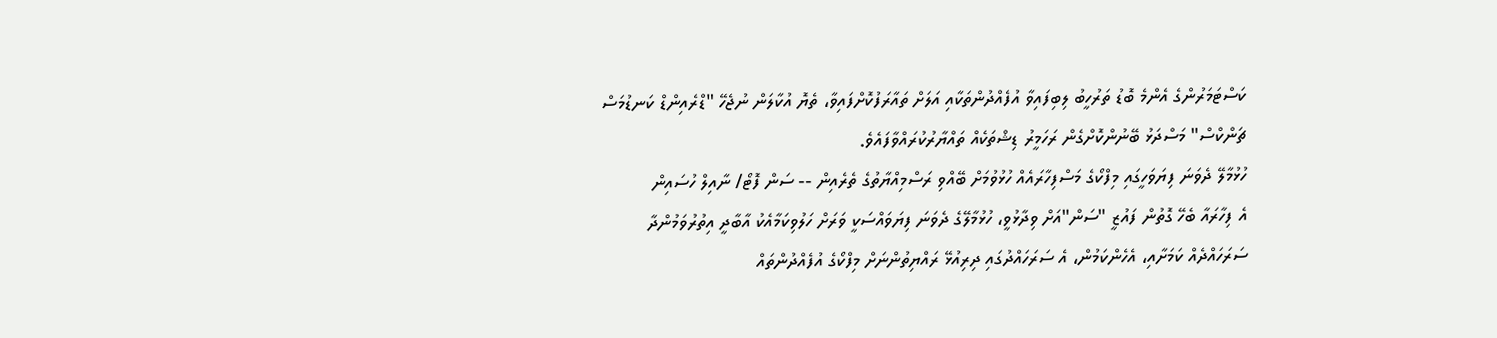ކަސްޓަމަރުންގެ އެންމެ ބޮޑު ތަރުހީބު ލިބިފައިވާ އުފެއްދުންތަކާއި އަލަށް ތައާރަފުކޮށްފައިވާ، ތެޔޮ އުކާލަން ނުޖެހޭ "ޑްރެއިންޑް ކަނޑުމަސް ޗަންކްސް" މަސްދަޅު ބޭނުންކޮށްގެން ރަހަމީރު ޑިޝްތަކެއް ތައްޔާރުކުރައްވާފައެވެ.
ހުޅުމާލޭ ދެވަނަ ފިޔަވަހީގައި މިފްކޯގެ މަސްފިހާރައެއް ހުޅުވުމަށް ބޭއްވި ރަސްމިއްޔާތުގެ ތެރެއިން -- ސަން ފޮޓޯ/ ނާއިލް ހުސައިން
އެ ފިހާރައާ ބެހޭ ގޮތުން ފައުޒީ "ސަން"އަށް ވިދާޅުވީ، ހުޅުމާލޭގެ ދެވަނަ ފިޔަވައްސަކީ ވަރަށް ހަލުވިކަމާއެކު އާބާދީ އިތުރުވަމުންދާ ސަރަހައްދެއް ކަމަށާއި، އެހެންކަމުން، އެ ސަރަހައްދުގައި ދިރިއުޅޭ ރައްޔިތުންނަށް މިފްކޯގެ އުފެއްދުންތައް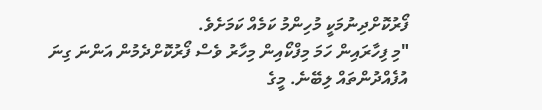ފޯރުކޮށްދިނުމަކީ މުހިންމު ކަމެއް ކަމަށެވެ.
"މި ފިހާރައިން ހަމަ މިފްކޯއިން މިހާރު ވެސް ފޯރުކޮށްދެމުން އަންނަ ގިނަ އުފެއްދުންތައް ލިބޭނެ. މީގެ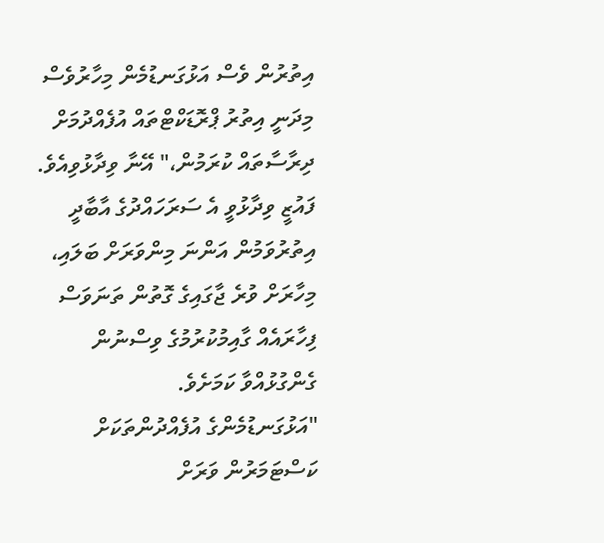އިތުރުން ވެސް އަޅުގަނޑުމެން މިހާރުވެސް މިދަނީ އިތުރު ޕްރޮޑަކްޓްތައް އުފެއްދުމަށް ދިރާސާތައް ކުރަމުން،" އޭނާ ވިދާޅުވިއެވެ.
ފައުޒީ ވިދާޅުވީ އެ ސަރަހައްދުގެ އާބާދީ އިތުރުވަމުން އަންނަ މިންވަރަށް ބަލައި، މިހާރަށް ވުރެ ޖާގައިގެ ގޮތުން ތަނަވަސް ފިހާރައެއް ގާއިމުކުރުމުގެ ވިސްނުން ގެންގުޅުއްވާ ކަމަށެވެ.
"އަޅުގަނޑުމެންގެ އުފެއްދުންތަކަށް ކަސްޓަމަރުން ވަރަށް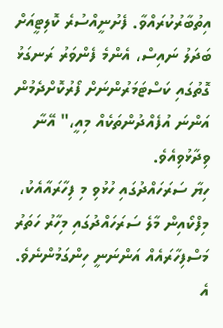އިތުބާރުކުރައްވާ. ފެށުނީއްސުރެ ކޮލިޓީއަށް ބަދަލު ނައިސް، އެންމެ ފެންވަރު ރަނގަޅު ގޮތުގައި ކަސްޓަމަރުންނަށް ފޯރުކޮށްދެމުން އަންނަ އުފެއްދުންތަކެއް މިއީ،" އޭނާ ވިދާޅުވިއެވެ.
ހިޔާ ސަރަހައްދުގައި ހުޅުވި މި ފިހާރައާއެކު، މިފްކޯއިން މާލެ ސަރަހައްދުގައި މިހާރު ހަތަރު މަސްފިހާރައެއް އަންނަނީ ހިންގަމުންނެވެ. އެ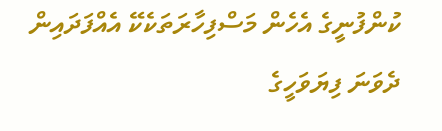ކުންފުނީގެ އެހެން މަސްފިހާރަތަކެކޭ އެއްފަދައިން ދެވަނަ ފިޔަވަހީގެ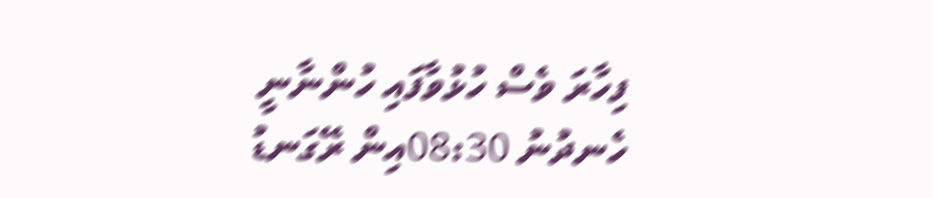ފިހާރަ ވެސް ހުޅުވާފައި ހުންނާނީ ހެނދުނު 08:30އިން ރޭގަނޑު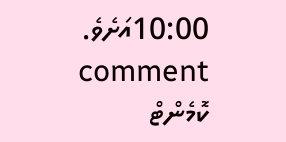10:00އަށެވެ.
comment ކޮމެންޓް